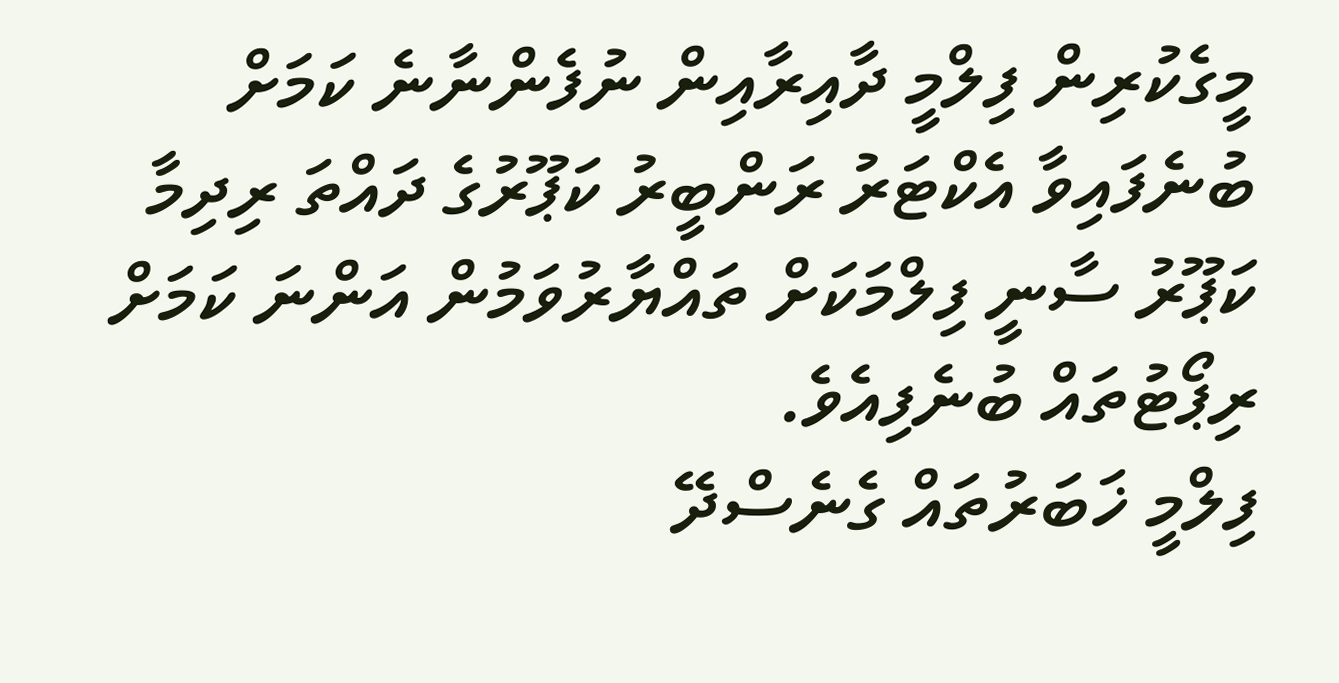މީގެކުރިން ފިލްމީ ދާއިރާއިން ނުފެންނާނެ ކަމަށް ބުނެފައިވާ އެކްޓަރު ރަންބީރު ކަޕޫރުގެ ދައްތަ ރިދިމާ ކަޕޫރު ސާނީ ފިލްމަކަށް ތައްޔާރުވަމުން އަންނަ ކަމަށް ރިޕޯޓުތައް ބުނެފިއެވެ.
ފިލްމީ ޚަބަރުތައް ގެނެސްދޭ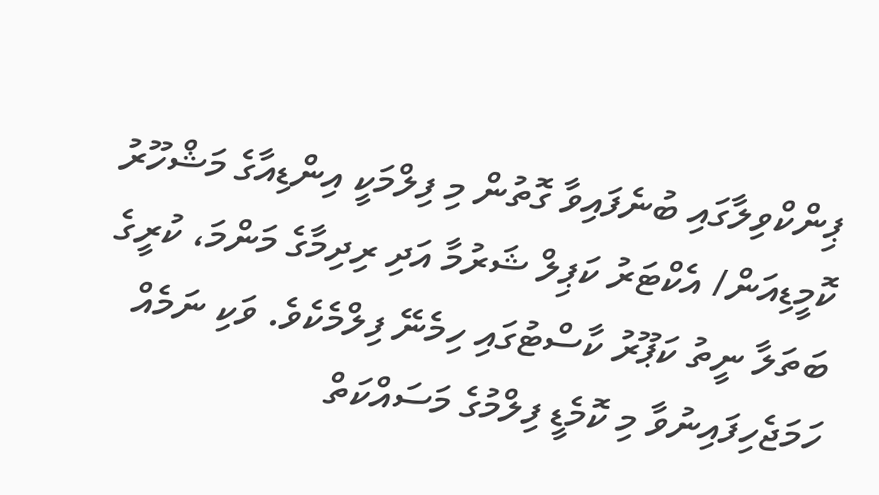ޕިންކްވިލާގައި ބުނެފައިވާ ގޮތުން މި ފިލްމަކީ އިންޑިއާގެ މަޝްހޫރު ކޮމީޑިއަން/ އެކްޓަރު ކަޕިލް ޝަރުމާ އަދި ރިދިމާގެ މަންމަ، ކުރީގެ ބަތަލާ ނީތު ކަޕޫރު ކާސްޓުގައި ހިމެނޭ ފިލްމެކެވެ. ވަކި ނަމެއް ހަމަޖެހިފައިނުވާ މި ކޮމެޑީ ފިލްމުގެ މަސައްކަތް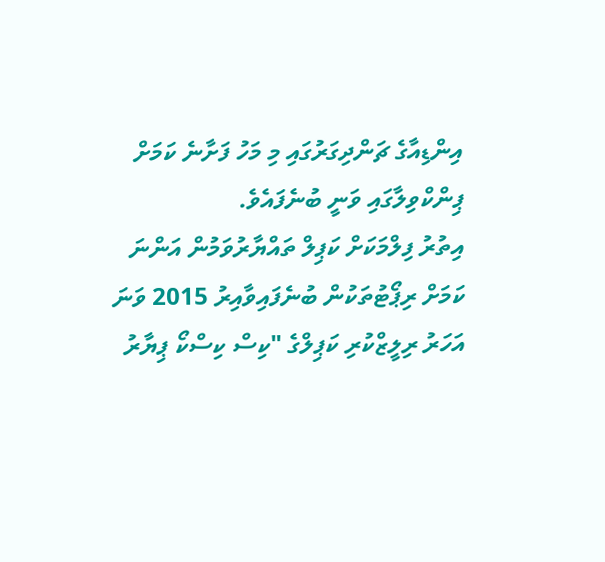އިންޑިއާގެ ޗަންދިގަރުގައި މި މަހު ފަށާނެ ކަމަށް ޕިންކްވިލާގައި ވަނީ ބުނެފައެވެ.
އިތުރު ފިލްމަކަށް ކަޕިލް ތައްޔާރުވަމުން އަންނަ ކަމަށް ރިޕޯޓުތަކުން ބުނެފައިވާއިރު 2015 ވަނަ އަހަރު ރިލީޒްކުރި ކަޕިލްގެ "ކިސް ކިސްކޯ ޕިޔާރު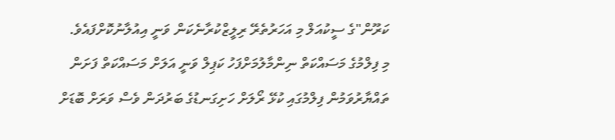ކަރޫން"ގެ ސީކުއަލް މި އަހަރުތެރޭ ރިލީޒްކުރާނެކަން ވަނީ އިއުލާނުކޮށްފައެވެ.
މި ފިލްމުގެ މަސައްކަތް ނިންމާލުމަށްފަހު ކަޕިލް ވަނީ އަލަށް މަސައްކަތް ފަށަން ތައްޔާރުވަމުން ފިލްމުގައި ކުޅޭ ރޯލަށް ހަށިގަނޑުގެ ބަރުދަން ވެސް ވަރަށް ބޮޑަށް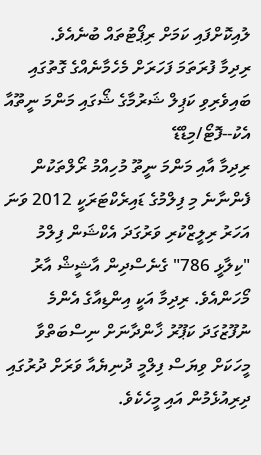ލުއިކޮށްފައި ކަމަށް ރިޕޯޓުތައް ބުނެއެވެ.
ރިދިމާ ފުރަތަމަ ފަހަރަށް މެހެމާނެއްގެ ގޮތުގައި ބައިވެރިވި ކަޕިލް ޝަރުމާގެ ޝޯގައި މަންމަ ނީތޫއާ އެކު--ފޮޓޯ/މިޑްޑޭ
ރިދިމާ އާއި މަންމަ ނީތޫ މުހިއްމު ރޯލްތަކުން ފެންނާނެ މި ފިލްމުގެ ޑައިރެކްޓަރަކީ 2012 ވަނަ އަހަރު ރިލީޒްކުރި ވަރުގަދަ އެކްޝަން ފިލްމު "ކިލާޅީ 786" ގެނެސްދިން އާޝީޝް އާރު މޯހަންއެވެ. ރިދިމާ އަކީ އިންޑިއާގެ އެންމެ ނުފޫޒުގަދަ ކަޕޫރު ޚާންދާނަށް ނިސްބަތްވާ މީހަކަށް ވިޔަސް ފިލްމީ ދުނިޔެއާ ވަރަށް ދުރުގައި ދިރިއުޅެމުން އައި މީހެކެވެ.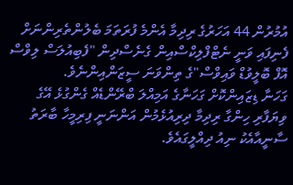އުމުރުން 44 އަހަރުގެ ރިދިމާ އެންމެ ފުރަތަމަ ބެލުންތެރިންނަށް ފެނިފައި ވަނީ ނެޓްފްލިކްސްއިން ގެނެސްދިން "ފެބިއުލަސް ލިވްސް އޮފް ބޮލީވުޑް ވައިވްސް"ގެ ތިންވަނަ ސީޒަންއިންނެވެ.
ގަހަނާ ޑިޒައިންކޮށް ގަހަނާގެ އަމިއްލަ ބްރޭންޑެއް ގެންގުޅެ އޭގެ ވިޔަފާރި ހިންގާ ރިދިމާ ދިރިއުޅެމުން އަންނަނީ ފިރިމީހާ ބާރަތު ސާނީއާއެކު ނިއު ދިއްލީގައެވެ.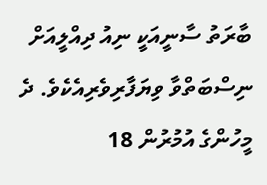ބާރަތު ސާނީއަކީ ނިއު ދިއްލީއަށް ނިސްބަތްވާ ވިޔަފާރިވެރިއެކެވެ. ދެ މީހުންގެ އުމުރުން 18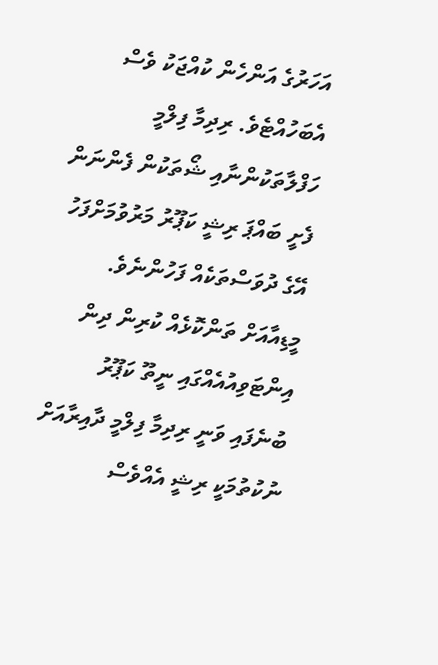އަހަރުގެ އަންހެން ކުއްޖަކު ވެސް އެބަހުއްޓެވެ. ރިދިމާ ފިލްމީ ހަފްލާތަކުންނާއި ޝޯތަކުން ފެންނަން ފެށީ ބައްޕަ ރިޝީ ކަޕޫރު މަރުވުމަށްފަހު އޭގެ ދުވަސްތަކެއް ފަހުންނެވެ.
މީޑިއާއަށް ތަންކޮޅެއް ކުރިން ދިން އިންޓަވިއުއެއްގައި ނީތޫ ކަޕޫރު ބުނެފައި ވަނީ ރިދިމާ ފިލްމީ ދާއިރާއަށް ނުކުތުމަކީ ރިޝީ އެއްވެސް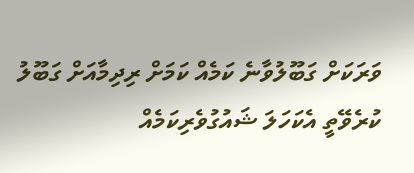ވަރަކަށް ގަބޫލުވާނެ ކަމެއް ކަމަށް ރިދިމާއަށް ގަބޫލު ކުރެވޭތީ އެކަހަލަ ޝައުގުވެރިކަމެއް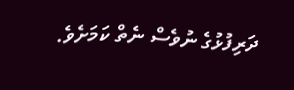ދަރިފުޅުގެ ނުވެސް ނެތް ކަމަށެވެ.